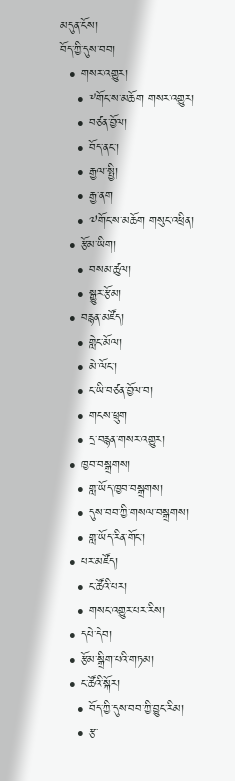མདུན་ངོས།
བོད་ཀྱི་དུས་བབ།
  • གསར་འགྱུར།
    • ༸གོང་ས་མཆོག གསར་འགྱུར།
    • བཙན་བྱོལ།
    • བོད་ནང་།
    • རྒྱལ་སྤྱི།
    • རྒྱ་ནག
    • ༧གོང་ས་མཆོག གསུང་འཕྲིན།
  • རྩོམ་ཡིག།
    • བསམ་ཚུལ།
    • སྒྱུར་རྩོམ།
  • བརྙན་མཛོད།
    • གླེང་མོལ།
    • མེ་ལོང་།
    • ང་ཡི་བཙན་བྱོལ་བ།
    • གངས་ཕྲུག
    • དྲ་བརྙན་གསར་འགྱུར།
  • ཁྱབ་བསྒྲགས།
    • གླ་ཡོད་ཁྱབ་བསྒྲགས།
    • དུས་བབ་ཀྱི་གསལ་བསྒྲགས།
    • གླ་ཡོད་རིན་གོང་།
  • པར་མཛོད།
    • ང་ཚོའི་པར།
    • གསང་འགྱུར་པར་རིས།
  • དཔེ་དེབ།
  • རྩོམ་སྒྲིག་པའི་གཏམ།
  • ང་ཚོའི་སྐོར།
    • བོད་ཀྱི་དུས་བབ་ཀྱི་བྱུང་རིམ།
    • རྩ་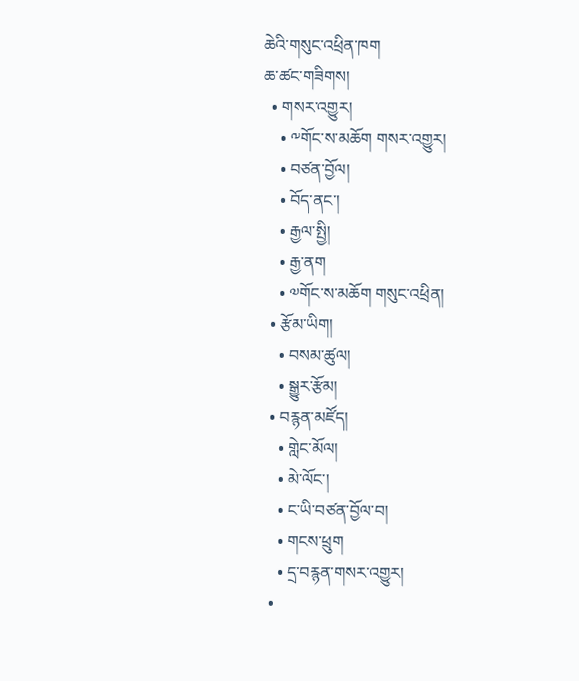ཆེའི་གསུང་འཕྲིན་ཁག
ཆ་ཚང་གཟིགས།
  • གསར་འགྱུར།
    • ༸གོང་ས་མཆོག གསར་འགྱུར།
    • བཙན་བྱོལ།
    • བོད་ནང་།
    • རྒྱལ་སྤྱི།
    • རྒྱ་ནག
    • ༧གོང་ས་མཆོག གསུང་འཕྲིན།
  • རྩོམ་ཡིག།
    • བསམ་ཚུལ།
    • སྒྱུར་རྩོམ།
  • བརྙན་མཛོད།
    • གླེང་མོལ།
    • མེ་ལོང་།
    • ང་ཡི་བཙན་བྱོལ་བ།
    • གངས་ཕྲུག
    • དྲ་བརྙན་གསར་འགྱུར།
  •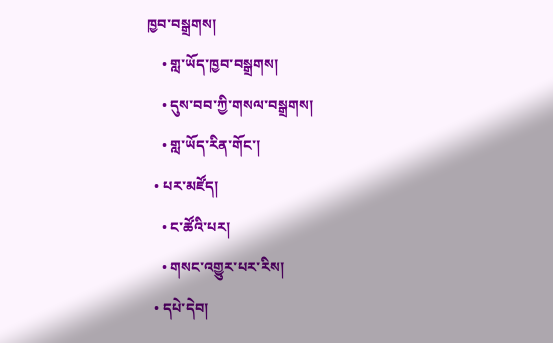ཁྱབ་བསྒྲགས།
    • གླ་ཡོད་ཁྱབ་བསྒྲགས།
    • དུས་བབ་ཀྱི་གསལ་བསྒྲགས།
    • གླ་ཡོད་རིན་གོང་།
  • པར་མཛོད།
    • ང་ཚོའི་པར།
    • གསང་འགྱུར་པར་རིས།
  • དཔེ་དེབ།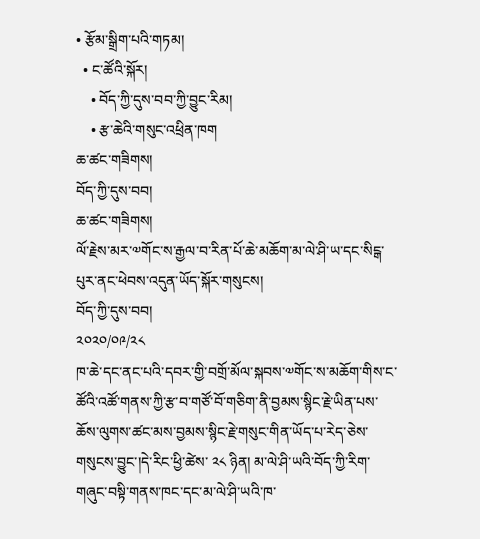• རྩོམ་སྒྲིག་པའི་གཏམ།
  • ང་ཚོའི་སྐོར།
    • བོད་ཀྱི་དུས་བབ་ཀྱི་བྱུང་རིམ།
    • རྩ་ཆེའི་གསུང་འཕྲིན་ཁག
ཆ་ཚང་གཟིགས།
བོད་ཀྱི་དུས་བབ།
ཆ་ཚང་གཟིགས།
ལོ་རྗེས་མར་༧གོང་ས་རྒྱལ་བ་རིན་པོ་ཆེ་མཆོག་མ་ལེ་ཤི་ཡ་དང་སིངྒ་པུར་ནང་ཕེབས་འདུན་ཡོད་སྐོར་གསུངས།
བོད་ཀྱི་དུས་བབ།
༢༠༢༠/༠༩/༢༨
ཁ་ཆེ་དང་ནང་པའི་དབར་གྱི་བགྲོ་མོལ་སྐབས་༧གོང་ས་མཆོག་གིས་ང་ཚོའི་འཚོ་གནས་ཀྱི་རྩ་བ་གཙོ་བོ་གཅིག་ནི་བྱམས་སྙིང་རྗེ་ཡིན་པས་ཆོས་ལུགས་ཚང་མས་བྱམས་སྙིང་རྗེ་གསུང་གིན་ཡོད་པ་རེད་ཅེས་གསུངས་བྱུང་།དེ་རིང་ཕྱི་ཚེས་ ༢༨ ཉིན། མ་ལེ་ཤི་ཡའི་བོད་ཀྱི་རིག་གཞུང་བསྟི་གནས་ཁང་དང་མ་ལེ་ཤི་ཡའི་ཁ་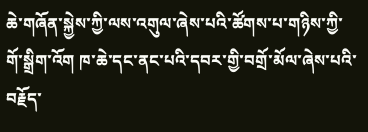ཆེ་གཞོན་སྐྱེས་ཀྱི་ལས་འགུལ་ཞེས་པའི་ཚོགས་པ་གཉིས་ཀྱི་གོ་སྒྲིག་འོག ཁ་ཆེ་དང་ནང་པའི་དབར་གྱི་བགྲོ་མོལ་ཞེས་པའི་བརྗོད་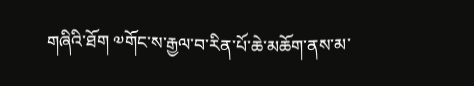གཞིའི་ཐོག ༧གོང་ས་རྒྱལ་བ་རིན་པོ་ཆེ་མཆོག་ནས་མ་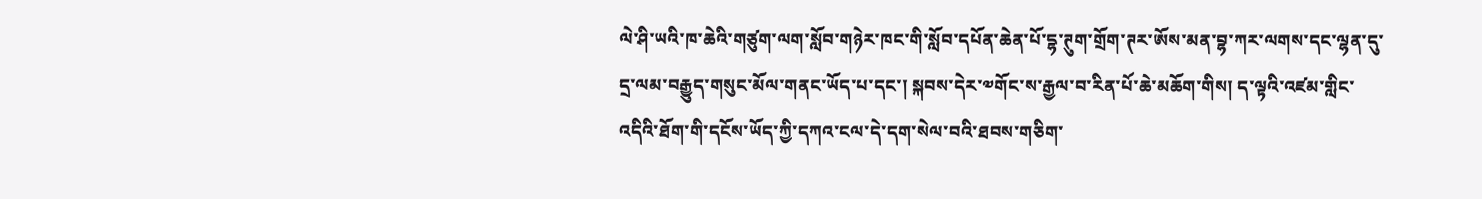ལེ་ཤི་ཡའི་ཁ་ཆེའི་གཙུག་ལག་སློབ་གཉེར་ཁང་གི་སློབ་དཔོན་ཆེན་པོ་དྷ་ཊུག་གྲོག་ཊར་ཨོས་མན་བྷ་ཀར་ལགས་དང་ལྷན་དུ་དྲ་ལམ་བརྒྱུད་གསུང་མོལ་གནང་ཡོད་པ་དང་། སྐབས་དེར་༧གོང་ས་རྒྱལ་བ་རིན་པོ་ཆེ་མཆོག་གིས། ད་ལྟའི་འཛམ་གླིང་འདིའི་ཐོག་གི་དངོས་ཡོད་ཀྱི་དཀའ་ངལ་དེ་དག་སེལ་བའི་ཐབས་གཅིག་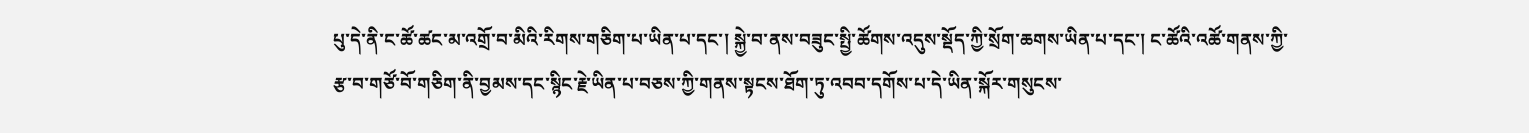པུ་དེ་ནི་ང་ཚོ་ཚང་མ་འགྲོ་བ་མིའི་རིགས་གཅིག་པ་ཡིན་པ་དང་། སྐྱེ་བ་ནས་བཟུང་སྤྱི་ཚོགས་འདུས་སྡོད་ཀྱི་སྲོག་ཆགས་ཡིན་པ་དང་། ང་ཚོའི་འཚོ་གནས་ཀྱི་རྩ་བ་གཙོ་བོ་གཅིག་ནི་བྱམས་དང་སྙིང་རྗེ་ཡིན་པ་བཅས་ཀྱི་གནས་སྟངས་ཐོག་ཏུ་འབབ་དགོས་པ་དེ་ཡིན་སྐོར་གསུངས་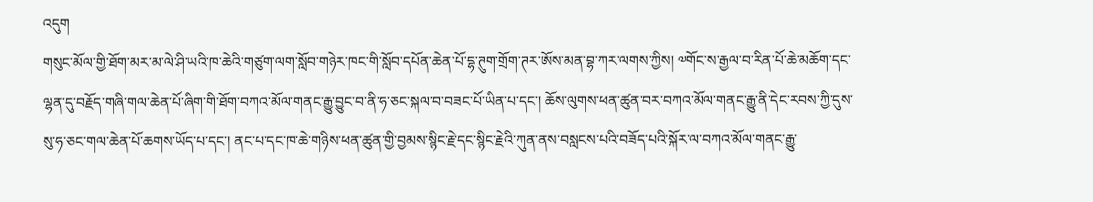འདུག
གསུང་མོལ་གྱི་ཐོག་མར་མ་ལེ་ཤི་ཡའི་ཁ་ཆེའི་གཙུག་ལག་སློབ་གཉེར་ཁང་གི་སློབ་དཔོན་ཆེན་པོ་དྷ་ཊུག་གྲོག་ཊར་ཨོས་མན་བྷ་ཀར་ལགས་ཀྱིས། ༧གོང་ས་རྒྱལ་བ་རིན་པོ་ཆེ་མཆོག་དང་ལྷན་དུ་བརྗོད་གཞི་གལ་ཆེན་པོ་ཞིག་གི་ཐོག་བཀའ་མོལ་གནང་རྒྱུ་བྱུང་བ་ནི་ཧ་ཅང་སྐལ་བ་བཟང་པོ་ཡིན་པ་དང་། ཆོས་ལུགས་ཕན་ཚུན་བར་བཀའ་མོལ་གནང་རྒྱུ་ནི་དེང་རབས་ཀྱི་དུས་སུ་ཧ་ཅང་གལ་ཆེན་པོ་ཆགས་ཡོད་པ་དང་། ནང་པ་དང་ཁ་ཆེ་གཉིས་ཕན་ཚུན་གྱི་བྱམས་སྙིང་རྗེ་དང་སྙིང་རྗེའི་ཀུན་ནས་བསླངས་པའི་བཟོད་པའི་སྐོར་ལ་བཀའ་མོལ་གནང་རྒྱུ་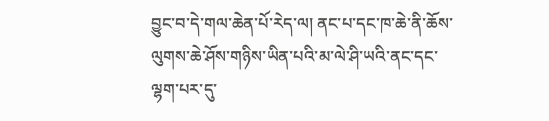བྱུང་བ་དེ་གལ་ཆེན་པོ་རེད་ལ། ནང་པ་དང་ཁ་ཆེ་ནི་ཆོས་ལུགས་ཆེ་ཤོས་གཉིས་ཡིན་པའི་མ་ལེ་ཤི་ཡའི་ནང་དང་ལྷག་པར་དུ་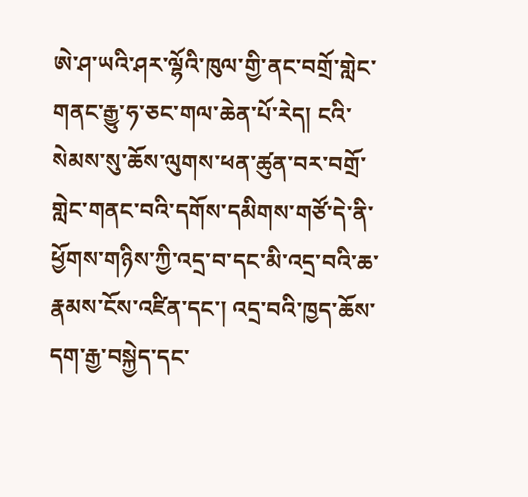ཨེ་ཤ་ཡའི་ཤར་ལྷོའི་ཁུལ་གྱི་ནང་བགྲོ་གླེང་གནང་རྒྱུ་ཧ་ཅང་གལ་ཆེན་པོ་རེད། ངའི་སེམས་སུ་ཆོས་ལུགས་ཕན་ཚུན་བར་བགྲོ་གླེང་གནང་བའི་དགོས་དམིགས་གཙོ་དེ་ནི་ཕྱོགས་གཉིས་ཀྱི་འདྲ་བ་དང་མི་འདྲ་བའི་ཆ་རྣམས་ངོས་འཛིན་དང་། འདྲ་བའི་ཁྱད་ཆོས་དག་རྒྱ་བསྐྱེད་དང་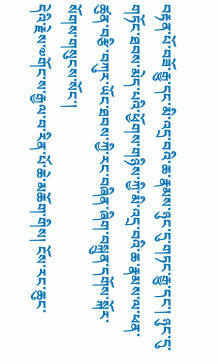བརྟན་པོ་བཟོ་རྒྱུ་དང་མི་འདྲ་བའི་ཆ་རྣམས་ཉུང་དུ་གཏང་རྒྱུ་དང་། ཉུང་དུ་གཏོང་ཐབས་མེད་པའི་ཕྱོགས་གཉིས་ཀྱི་མི་འདྲ་བའི་ཆ་རྣམས་ལ་ཕན་ཚུན་བརྩི་བཀུར་ཡོང་ཐབས་ཀྱི་རང་བཞིན་ཞིག་བསྐྲུན་དགོས་སྐོར་སོགས་གསུངས་སོང་།
དེའི་རྗེས་༧གོང་ས་རྒྱལ་བ་རིན་པོ་ཆེ་མཆོག་གིས། ངོས་རང་ཆུང་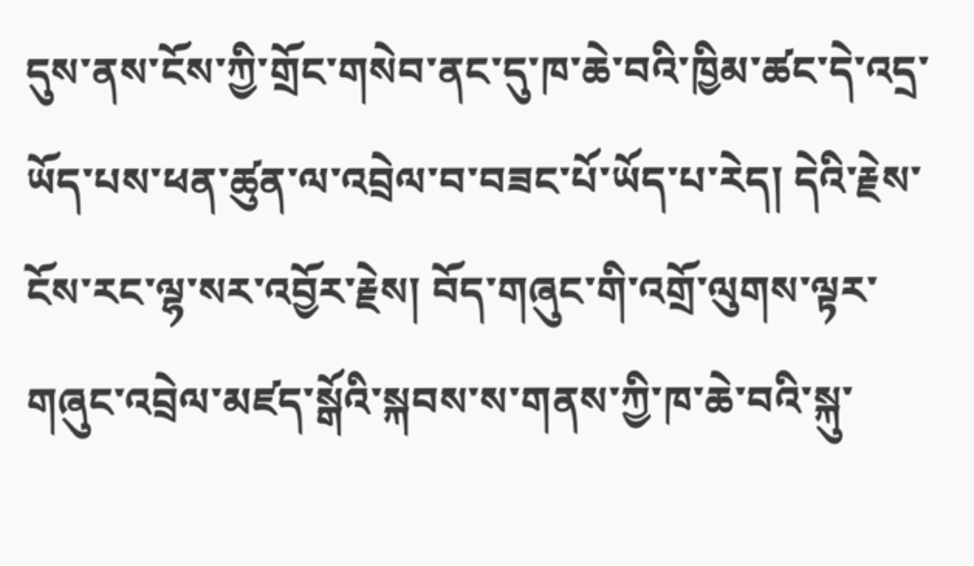དུས་ནས་ངོས་ཀྱི་གྲོང་གསེབ་ནང་དུ་ཁ་ཆེ་བའི་ཁྱིམ་ཚང་དེ་འདྲ་ཡོད་པས་ཕན་ཚུན་ལ་འབྲེལ་བ་བཟང་པོ་ཡོད་པ་རེད། དེའི་རྗེས་ངོས་རང་ལྷ་སར་འབྱོར་རྗེས། བོད་གཞུང་གི་འགྲོ་ལུགས་ལྟར་གཞུང་འབྲེལ་མཛད་སྒོའི་སྐབས་ས་གནས་ཀྱི་ཁ་ཆེ་བའི་སྐུ་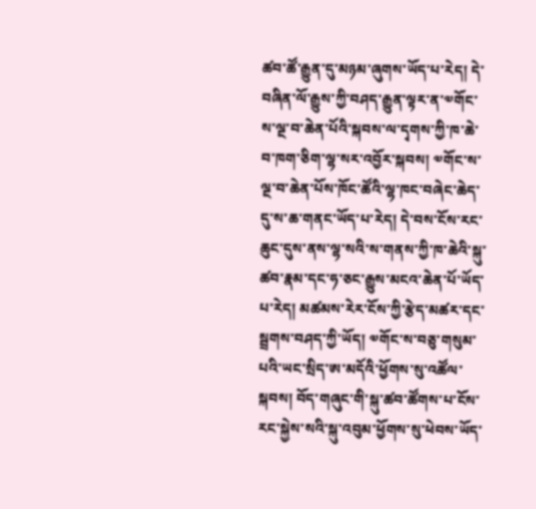ཚབ་ཚོ་རྒྱུན་དུ་མཉམ་ཞུགས་ཡོད་པ་རེད། དེ་བཞིན་ལོ་རྒྱུས་ཀྱི་བཤད་རྒྱུན་ལྟར་ན་༧གོང་ས་ལྔ་བ་ཆེན་པོའི་སྐབས་ལ་དྭགས་ཀྱི་ཁ་ཆེ་བ་ཁག་ཅིག་ལྷ་སར་འབྱོར་སྐབས། ༧གོང་ས་ལྔ་བ་ཆེན་པོས་ཁོང་ཚོའི་ལྷ་ཁང་བཞེང་ཆེད་དུ་ས་ཆ་གནང་ཡོད་པ་རེད། དེ་བས་ངོས་རང་ཆུང་དུས་ནས་ལྷ་སའི་ས་གནས་ཀྱི་ཁ་ཆེའི་སྐུ་ཚབ་རྣམ་དང་ཧ་ཅང་རྒྱུས་མངའ་ཆེན་པོ་ཡོད་པ་རེད། མཚམས་རེར་ངོས་ཀྱི་རྩེད་མཚར་དང་སྦྲགས་བཤད་ཀྱི་ཡོད། ༧གོང་ས་བཅུ་གསུམ་པའི་ཡང་སྲིད་ཨ་མདོའི་ཕྱོགས་སུ་འཚོལ་སྐབས། བོད་གཞུང་གི་སྐུ་ཚབ་ཚོགས་པ་ངོས་རང་སྐྱེས་སའི་སྐུ་འབུམ་ཕྱོགས་སུ་ཕེབས་ཡོད་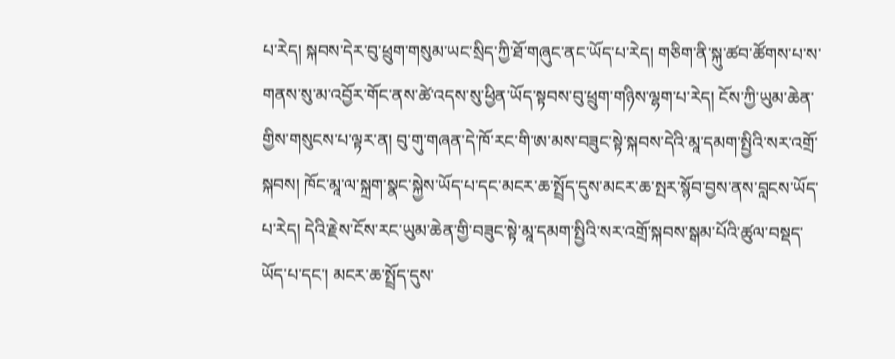པ་རེད། སྐབས་དེར་བུ་ཕྲུག་གསུམ་ཡང་སྲིད་ཀྱི་ཐོ་གཞུང་ནང་ཡོད་པ་རེད། གཅིག་ནི་སྐུ་ཚབ་ཚོགས་པ་ས་གནས་སུ་མ་འབྱོར་གོང་ནས་ཚེ་འདས་སུ་ཕྱིན་ཡོད་སྟབས་བུ་ཕྲུག་གཉིས་ལྷག་པ་རེད། ངོས་ཀྱི་ཡུམ་ཆེན་གྱིས་གསུངས་པ་ལྟར་ན། བུ་གུ་གཞན་དེ་ཁོ་རང་གི་ཨ་མས་བཟུང་སྟེ་སྐབས་དེའི་མཱ་དམག་སྤྱིའི་སར་འགྲོ་སྐབས། ཁོང་མཱ་ལ་སྐྲག་སྣང་སྐྱེས་ཡོད་པ་དང་མངར་ཆ་སྤྲོད་དུས་མངར་ཆ་སྤར་སྙོབ་བྱས་ནས་བླངས་ཡོད་པ་རེད། དེའི་རྗེས་ངོས་རང་ཡུམ་ཆེན་གྱི་བཟུང་སྟེ་མཱ་དམག་སྤྱིའི་སར་འགྲོ་སྐབས་སྒམ་པོའི་ཚུལ་བསྡད་ཡོད་པ་དང་། མངར་ཆ་སྤྲོད་དུས་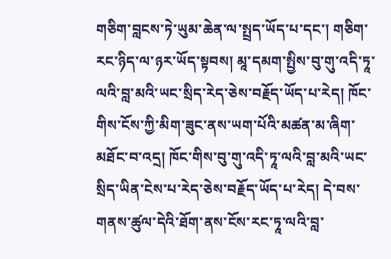གཅིག་བླངས་ཏེ་ཡུམ་ཆེན་ལ་སྤྲད་ཡོད་པ་དང་། གཅིག་རང་ཉིད་ལ་ཉར་ཡོད་སྟབས། མཱ་དམག་སྤྱིས་བུ་གུ་འདི་ཏཱ་ལའི་བླ་མའི་ཡང་སྲིད་རེད་ཅེས་བརྗོད་ཡོད་པ་རེད། ཁོང་གིས་ངོས་ཀྱི་མིག་ཟུང་ནས་ཡག་པོའི་མཚན་མ་ཞིག་མཐོང་བ་འདྲ། ཁོང་གིས་བུ་གུ་འདི་ཏཱ་ལའི་བླ་མའི་ཡང་སྲིད་ཡིན་ངེས་པ་རེད་ཅེས་བརྗོད་ཡོད་པ་རེད། དེ་བས་གནས་ཚུལ་དེའི་ཐོག་ནས་ངོས་རང་ཏཱ་ལའི་བླ་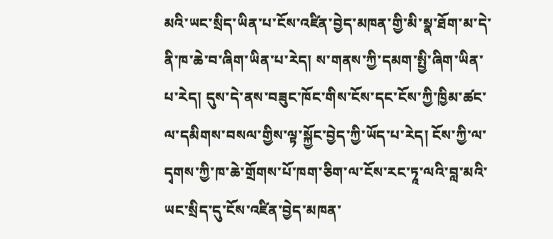མའི་ཡང་སྲིད་ཡིན་པ་ངོས་འཛིན་བྱེད་མཁན་གྱི་མི་སྣ་ཐོག་མ་དེ་ནི་ཁ་ཆེ་བ་ཞིག་ཡིན་པ་རེད། ས་གནས་ཀྱི་དམག་སྤྱི་ཞིག་ཡིན་པ་རེད། དུས་དེ་ནས་བཟུང་ཁོང་གིས་ངོས་དང་ངོས་ཀྱི་ཁྱིམ་ཚང་ལ་དམིགས་བསལ་གྱིས་ལྟ་སྐྱོང་བྱེད་ཀྱི་ཡོད་པ་རེད། ངོས་ཀྱི་ལ་དྭགས་ཀྱི་ཁ་ཆེ་གྲོགས་པོ་ཁག་ཅིག་ལ་ངོས་རང་ཏཱ་ལའི་བླ་མའི་ཡང་སྲིད་དུ་ངོས་འཛིན་བྱེད་མཁན་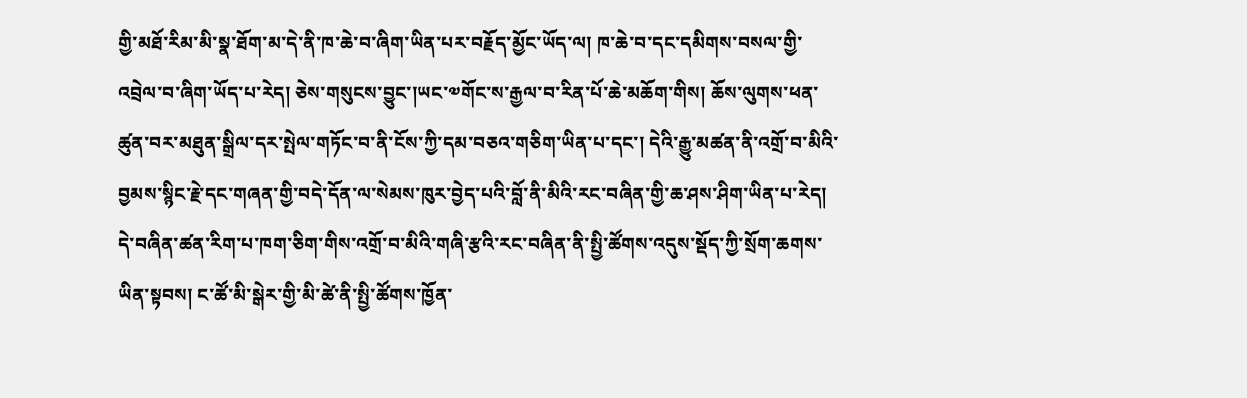གྱི་མཐོ་རིམ་མི་སྣ་ཐོག་མ་དེ་ནི་ཁ་ཆེ་བ་ཞིག་ཡིན་པར་བརྗོད་མྱོང་ཡོད་ལ། ཁ་ཆེ་བ་དང་དམིགས་བསལ་གྱི་འབྲེལ་བ་ཞིག་ཡོད་པ་རེད། ཅེས་གསུངས་བྱུང་།ཡང་༧གོང་ས་རྒྱལ་བ་རིན་པོ་ཆེ་མཆོག་གིས། ཆོས་ལུགས་ཕན་ཚུན་བར་མཐུན་སྒྲིལ་དར་སྤེལ་གཏོང་བ་ནི་ངོས་ཀྱི་དམ་བཅའ་གཅིག་ཡིན་པ་དང་། དེའི་རྒྱུ་མཚན་ནི་འགྲོ་བ་མིའི་བྱམས་སྙིང་རྗེ་དང་གཞན་གྱི་བདེ་དོན་ལ་སེམས་ཁུར་བྱེད་པའི་བློ་ནི་མིའི་རང་བཞིན་གྱི་ཆ་ཤས་ཤིག་ཡིན་པ་རེད། དེ་བཞིན་ཚན་རིག་པ་ཁག་ཅིག་གིས་འགྲོ་བ་མིའི་གཞི་རྩའི་རང་བཞིན་ནི་སྤྱི་ཚོགས་འདུས་སྡོད་ཀྱི་སྲོག་ཆགས་ཡིན་སྟབས། ང་ཚོ་མི་སྒེར་གྱི་མི་ཚེ་ནི་སྤྱི་ཚོགས་ཁྱོན་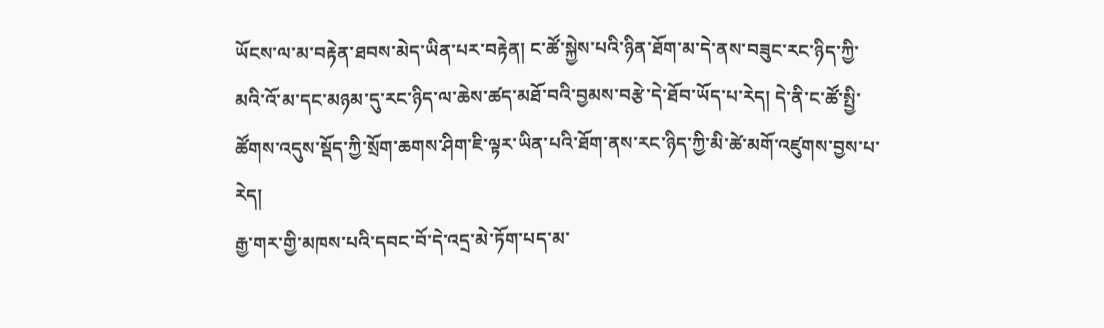ཡོངས་ལ་མ་བརྟེན་ཐབས་མེད་ཡིན་པར་བརྟེན། ང་ཚོ་སྐྱེས་པའི་ཉིན་ཐོག་མ་དེ་ནས་བཟུང་རང་ཉིད་ཀྱི་མའི་འོ་མ་དང་མཉམ་དུ་རང་ཉིད་ལ་ཆེས་ཚད་མཐོ་བའི་བྱམས་བརྩེ་དེ་ཐོབ་ཡོད་པ་རེད། དེ་ནི་ང་ཚོ་སྤྱི་ཚོགས་འདུས་སྡོད་ཀྱི་སྲོག་ཆགས་ཤིག་ཇི་ལྟར་ཡིན་པའི་ཐོག་ནས་རང་ཉིད་ཀྱི་མི་ཚེ་མགོ་འཛུགས་བྱས་པ་རེད།
རྒྱ་གར་གྱི་མཁས་པའི་དབང་བོ་དེ་འདྲ་མེ་ཏོག་པད་མ་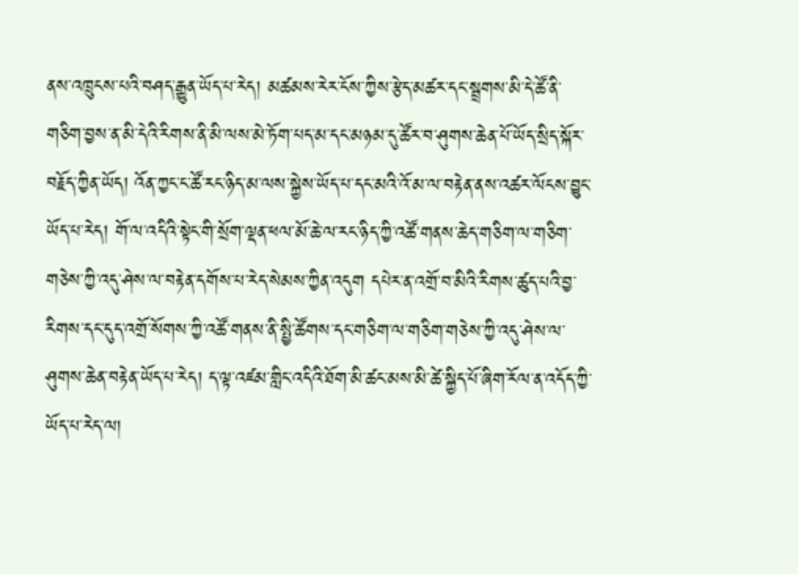ནས་འཁྲུངས་པའི་བཤད་རྒྱུན་ཡོད་པ་རེད། མཚམས་རེར་ངོས་ཀྱིས་རྩེད་མཚར་དང་སྦྲགས་མི་དེ་ཚོ་ནི་གཅིག་བྱས་ན་མི་དེའི་རིགས་ནི་མི་ལས་མེ་ཏོག་པད་མ་དང་མཉམ་དུ་ཚོར་བ་ཤུགས་ཆེན་པོ་ཡོད་སྲིད་སྐོར་བརྗོད་ཀྱིན་ཡོད། འོན་ཀྱང་ང་ཚོ་རང་ཉིད་མ་ལས་སྐྱེས་ཡོད་པ་དང་མའི་འོ་མ་ལ་བརྟེན་ནས་འཚར་ལོངས་བྱུང་ཡོད་པ་རེད། གོ་ལ་འདིའི་སྟེང་གི་སྲོག་ལྡན་ཕལ་མོ་ཆེ་ལ་རང་ཉིད་ཀྱི་འཚོ་གནས་ཆེད་གཅིག་ལ་གཅིག་གཅེས་ཀྱི་འདུ་ཤེས་ལ་བརྟེན་དགོས་པ་རེད་སེམས་ཀྱིན་འདུག དཔེར་ན་འགྲོ་བ་མིའི་རིགས་ཚུད་པའི་བྱ་རིགས་དང་དུད་འགྲོ་སོགས་ཀྱི་འཚོ་གནས་ནི་སྤྱི་ཚོགས་དང་གཅིག་ལ་གཅིག་གཅེས་ཀྱི་འདུ་ཤེས་ལ་ཤུགས་ཆེན་བརྟེན་ཡོད་པ་རེད། ད་ལྟ་འཛམ་གླིང་འདིའི་ཐོག་མི་ཚང་མས་མི་ཚེ་སྐྱིད་པོ་ཞིག་རོལ་ན་འདོད་ཀྱི་ཡོད་པ་རེད་ལ།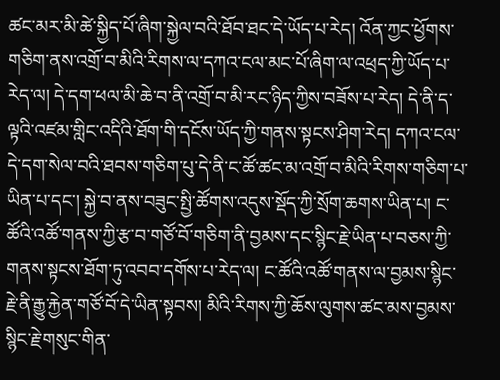ཚང་མར་མི་ཚེ་སྐྱིད་པོ་ཞིག་སྐྱེལ་བའི་ཐོབ་ཐང་དེ་ཡོད་པ་རེད། འོན་ཀྱང་ཕྱོགས་གཅིག་ནས་འགྲོ་བ་མིའི་རིགས་ལ་དཀའ་ངལ་མང་པོ་ཞིག་ལ་འཕྲད་ཀྱི་ཡོད་པ་རེད་ལ། དེ་དག་ཕལ་མི་ཆེ་བ་ནི་འགྲོ་བ་མི་རང་ཉིད་ཀྱིས་བཟོས་པ་རེད། དེ་ནི་ད་ལྟའི་འཛམ་གླིང་འདིའི་ཐོག་གི་དངོས་ཡོད་ཀྱི་གནས་སྟངས་ཤིག་རེད། དཀའ་ངལ་དེ་དག་སེལ་བའི་ཐབས་གཅིག་པུ་དེ་ནི་ང་ཚོ་ཚང་མ་འགྲོ་བ་མིའི་རིགས་གཅིག་པ་ཡིན་པ་དང་། སྐྱེ་བ་ནས་བཟུང་སྤྱི་ཚོགས་འདུས་སྡོད་ཀྱི་སྲོག་ཆགས་ཡིན་པ། ང་ཚོའི་འཚོ་གནས་ཀྱི་རྩ་བ་གཙོ་བོ་གཅིག་ནི་བྱམས་དང་སྙིང་རྗེ་ཡིན་པ་བཅས་ཀྱི་གནས་སྟངས་ཐོག་ཏུ་འབབ་དགོས་པ་རེད་ལ། ང་ཚོའི་འཚོ་གནས་ལ་བྱམས་སྙིང་རྗེ་ནི་རྒྱུ་རྐྱེན་གཙོ་བོ་དེ་ཡིན་སྟབས། མིའི་རིགས་ཀྱི་ཆོས་ལུགས་ཚང་མས་བྱམས་སྙིང་རྗེ་གསུང་གིན་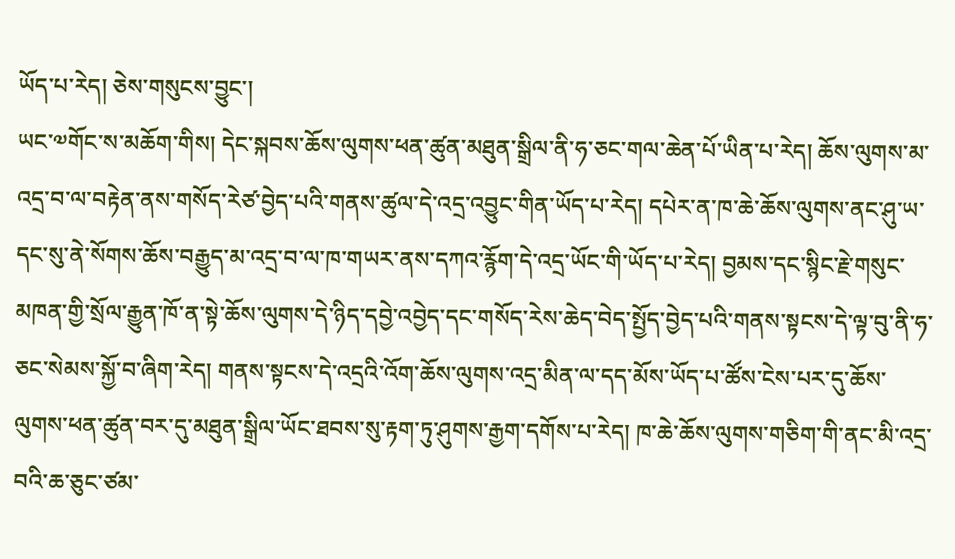ཡོད་པ་རེད། ཅེས་གསུངས་བྱུང་།
ཡང་༧གོང་ས་མཆོག་གིས། དེང་སྐབས་ཆོས་ལུགས་ཕན་ཚུན་མཐུན་སྒྲིལ་ནི་ཧ་ཅང་གལ་ཆེན་པོ་ཡིན་པ་རེད། ཆོས་ལུགས་མ་འདྲ་བ་ལ་བརྟེན་ནས་གསོད་རེཙ་བྱེད་པའི་གནས་ཚུལ་དེ་འདྲ་འབྱུང་གིན་ཡོད་པ་རེད། དཔེར་ན་ཁ་ཆེ་ཆོས་ལུགས་ནང་ཤུ་ཡ་དང་སུ་ནེ་སོགས་ཆོས་བརྒྱུད་མ་འདྲ་བ་ལ་ཁ་གཡར་ནས་དཀའ་རྙོག་དེ་འདྲ་ཡོང་གི་ཡོད་པ་རེད། བྱམས་དང་སྙིང་རྗེ་གསུང་མཁན་གྱི་སྲོལ་རྒྱུན་ཁོ་ན་སྟེ་ཆོས་ལུགས་དེ་ཉིད་དབྱེ་འབྱེད་དང་གསོད་རེས་ཆེད་བེད་སྤྱོད་བྱེད་པའི་གནས་སྟངས་དེ་ལྟ་བུ་ནི་ཧ་ཅང་སེམས་སྐྱོ་བ་ཞིག་རེད། གནས་སྟངས་དེ་འདྲའི་འོག་ཆོས་ལུགས་འདྲ་མིན་ལ་དད་མོས་ཡོད་པ་ཚོས་ངེས་པར་དུ་ཆོས་ལུགས་ཕན་ཚུན་བར་དུ་མཐུན་སྒྲིལ་ཡོང་ཐབས་སུ་རྟག་ཏུ་ཤུགས་རྒྱག་དགོས་པ་རེད། ཁ་ཆེ་ཆོས་ལུགས་གཅིག་གི་ནང་མི་འདྲ་བའི་ཆ་ཅུང་ཙམ་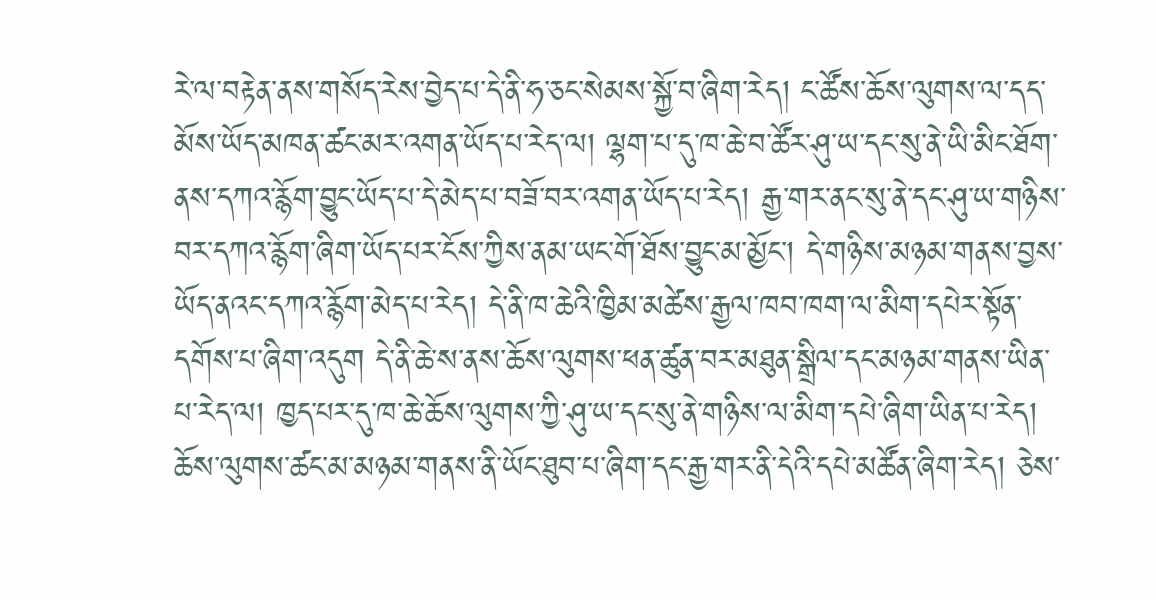རེ་ལ་བརྟེན་ནས་གསོད་རེས་བྱེད་པ་དེ་ནི་ཧ་ཅང་སེམས་སྐྱོ་བ་ཞིག་རེད། ང་ཚོས་ཆོས་ལུགས་ལ་དད་མོས་ཡོད་མཁན་ཚང་མར་འགན་ཡོད་པ་རེད་ལ། ལྷག་པ་དུ་ཁ་ཆེ་བ་ཚོར་ཤུ་ཡ་དང་སུ་ནེ་ཡི་མིང་ཐོག་ནས་དཀའ་རྙོག་བྱུང་ཡོད་པ་དེ་མེད་པ་བཟོ་བར་འགན་ཡོད་པ་རེད། རྒྱ་གར་ནང་སུ་ནེ་དང་ཤུ་ཡ་གཉིས་བར་དཀའ་རྙོག་ཞིག་ཡོད་པར་ངོས་ཀྱིས་ནམ་ཡང་གོ་ཐོས་བྱུང་མ་མྱོང་། དེ་གཉིས་མཉམ་གནས་བྱས་ཡོད་ནའང་དཀའ་རྙོག་མེད་པ་རེད། དེ་ནི་ཁ་ཆེའི་ཁྱིམ་མཚེས་རྒྱལ་ཁབ་ཁག་ལ་མིག་དཔེར་སྟོན་དགོས་པ་ཞིག་འདུག དེ་ནི་ཆེ་ས་ནས་ཆོས་ལུགས་ཕན་ཚུན་བར་མཐུན་སྒྲིལ་དང་མཉམ་གནས་ཡིན་པ་རེད་ལ། ཁྱད་པར་དུ་ཁ་ཆེ་ཆོས་ལུགས་ཀྱི་ཤུ་ཡ་དང་སུ་ནེ་གཉིས་ལ་མིག་དཔེ་ཞིག་ཡིན་པ་རེད། ཆོས་ལུགས་ཚང་མ་མཉམ་གནས་ནི་ཡོང་ཐུབ་པ་ཞིག་དང་རྒྱ་གར་ནི་དེའི་དཔེ་མཚོན་ཞིག་རེད། ཅེས་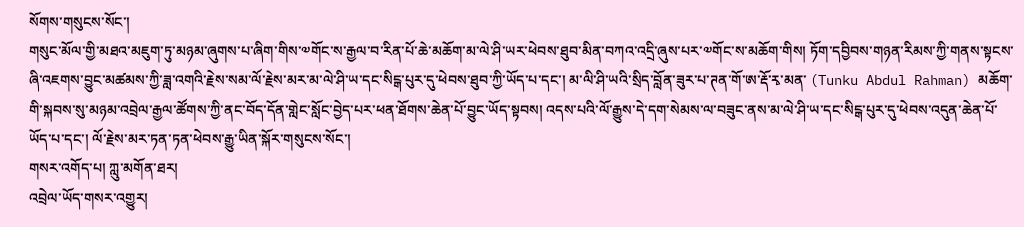སོགས་གསུངས་སོང་།
གསུང་མོལ་གྱི་མཐའ་མཇུག་ཏུ་མཉམ་ཞུགས་པ་ཞིག་གིས་༧གོང་ས་རྒྱལ་བ་རིན་པོ་ཆེ་མཆོག་མ་ལེ་ཤི་ཡར་ཕེབས་ཐུབ་མིན་བཀའ་འདྲི་ཞུས་པར་༧གོང་ས་མཆོག་གིས། ཏོག་དབྱིབས་གཉན་རིམས་ཀྱི་གནས་སྟངས་ཞི་འཇགས་བྱུང་མཚམས་ཀྱི་ཟླ་འགའི་རྗེས་སམ་ལོ་རྗེས་མར་མ་ལེ་ཤི་ཡ་དང་སིངྒ་པུར་དུ་ཕེབས་ཐུབ་ཀྱི་ཡོད་པ་དང་། མ་ལི་ཤི་ཡའི་སྲིད་བློན་ཟུར་པ་ཊན་གོ་ཨ་རྡོ་རྭ་མན་ (Tunku Abdul Rahman) མཆོག་གི་སྐབས་སུ་མཉམ་འབྲེལ་རྒྱལ་ཚོགས་ཀྱི་ནང་བོད་དོན་གླེང་སློང་བྱེད་པར་ཕན་ཐོགས་ཆེན་པོ་བྱུང་ཡོད་སྟབས། འདས་པའི་ལོ་རྒྱུས་དེ་དག་སེམས་ལ་བཟུང་ནས་མ་ལེ་ཤི་ཡ་དང་སིངྒ་པུར་དུ་ཕེབས་འདུན་ཆེན་པོ་ཡོད་པ་དང་། ལོ་རྗེས་མར་ཏན་ཏན་ཕེབས་རྒྱུ་ཡིན་སྐོར་གསུངས་སོང་།
གསར་འགོད་པ། ཀླུ་མགོན་ཐར།
འབྲེལ་ཡོད་གསར་འགྱུར།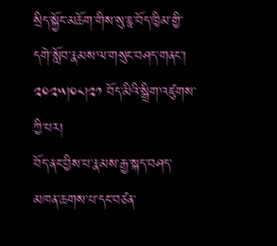སྲིད་སྐྱོང་མཆོག་གིས་སུ་ཇཱ་བོད་ཁྱིམ་གྱི་དགེ་སློབ་རྣམས་ལ་གསུང་བཤད་གནང་། ༢༠༢༥།༠༨།༢༡ བོད་མིའི་སྒྲིག་འཛུགས་ཀྱི་པར།
བོད་ནང་བྱིས་པ་རྣམས་རྒྱ་སྐད་བཤད་མཁན་ཆགས་པ་དང་བཙན་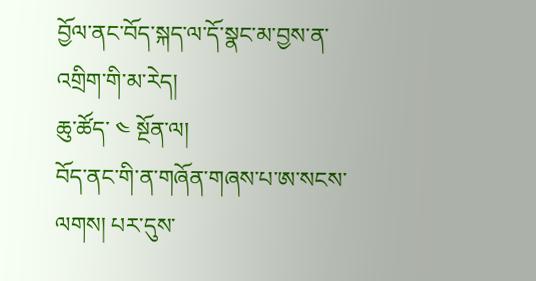བྱོལ་ནང་བོད་སྐད་ལ་དོ་སྣང་མ་བྱས་ན་འགྲིག་གི་མ་རེད།
ཆུ་ཚོད་ ༤ སྔོན་ལ།
བོད་ནང་གི་ན་གཞོན་གཞས་པ་ཨ་སངས་ལགས། པར་དུས་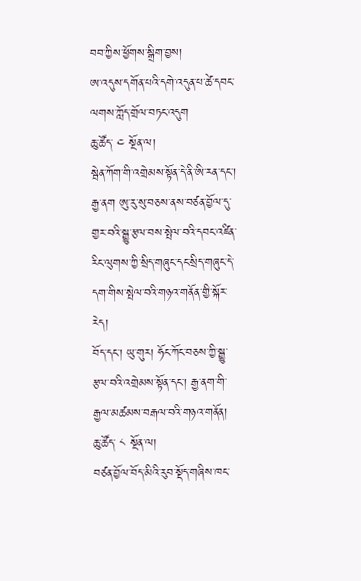བབ་ཀྱིས་ཕྱོགས་སྒྲིག་བྱས།
ཨ་འདུས་དགོན་པའི་དགེ་འདུན་པ་ཚེ་དབང་ལགས་ཀློད་གྲོལ་བཏང་འདུག
ཆུ་ཚོད་ ༤ སྔོན་ལ།
སྦེན་ཀོག་གི་འགྲེམས་སྟོན་དེ་ནི་ཨི་རན་དང་། རྒྱ་ནག ཨུ་རུ་སུ་བཅས་ནས་བཙན་བྱོལ་དུ་གྱར་བའི་སྒྱུ་རྩལ་བས་སྤེལ་བའི་དབང་འཛིན་རིང་ལུགས་ཀྱི་སྲིད་གཞུང་དང་སྲིད་གཞུང་དེ་དག་གིས་སྤེལ་བའི་གཉའ་གནོན་གྱི་སྐོར་རེད།
བོད་དང་། ཡུ་གུར། ཧོང་ཀོང་བཅས་ཀྱི་སྒྱུ་རྩལ་བའི་འགྲེམས་སྟོན་དང་། རྒྱ་ནག་གི་རྒྱལ་མཚམས་བརྒལ་བའི་གཉའ་གནོན།
ཆུ་ཚོད་ ༨ སྔོན་ལ།
བཙན་བྱོལ་བོད་མིའི་རུབ་སྡོད་གཞིས་ཁང་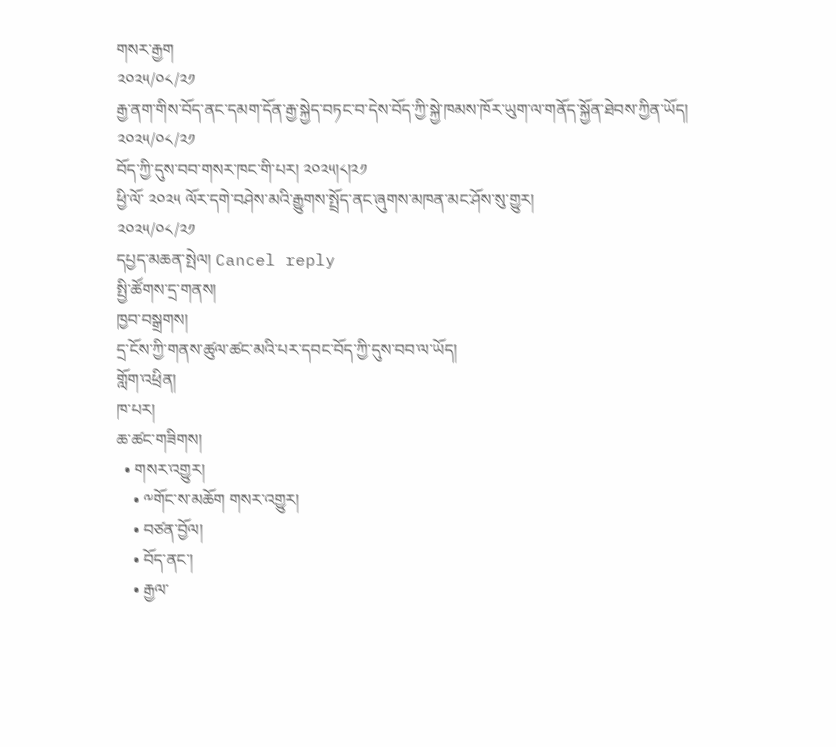གསར་རྒྱག
༢༠༢༥/༠༨/༢༡
རྒྱ་ནག་གིས་བོད་ནང་དམག་དོན་རྒྱ་སྐྱེད་བཏང་བ་དེས་བོད་ཀྱི་སྐྱེ་ཁམས་ཁོར་ཡུག་ལ་གནོད་སྐྱོན་ཐེབས་ཀྱིན་ཡོད།
༢༠༢༥/༠༨/༢༡
བོད་ཀྱི་དུས་བབ་གསར་ཁང་གི་པར། ༢༠༢༥།༨།༢༡
ཕྱི་ལོ་ ༢༠༢༥ ལོར་དགེ་བཤེས་མའི་རྒྱུགས་སྤྲོད་ནང་ཞུགས་མཁན་མང་ཤོས་སུ་གྱུར།
༢༠༢༥/༠༨/༢༡
དཔྱད་མཆན་སྤེལ། Cancel reply
སྤྱི་ཚོགས་དྲ་གནས།
ཁྱབ་བསྒྲགས།
དྲ་ངོས་ཀྱི་གནས་ཚུལ་ཚང་མའི་པར་དབང་བོད་ཀྱི་དུས་བབ་ལ་ཡོད།
གློག་འཕྲིན།
ཁ་པར།
ཆ་ཚང་གཟིགས།
  • གསར་འགྱུར།
    • ༸གོང་ས་མཆོག གསར་འགྱུར།
    • བཙན་བྱོལ།
    • བོད་ནང་།
    • རྒྱལ་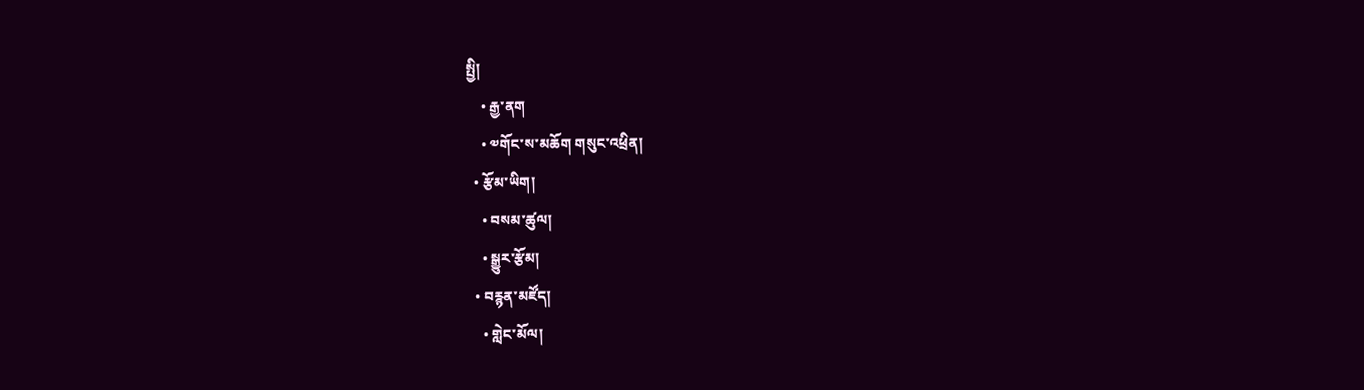སྤྱི།
    • རྒྱ་ནག
    • ༧གོང་ས་མཆོག གསུང་འཕྲིན།
  • རྩོམ་ཡིག།
    • བསམ་ཚུལ།
    • སྒྱུར་རྩོམ།
  • བརྙན་མཛོད།
    • གླེང་མོལ།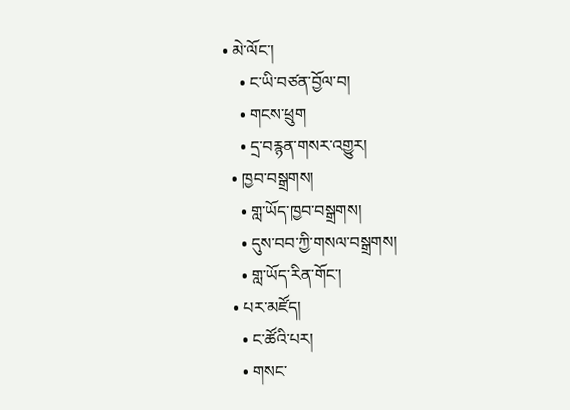• མེ་ལོང་།
    • ང་ཡི་བཙན་བྱོལ་བ།
    • གངས་ཕྲུག
    • དྲ་བརྙན་གསར་འགྱུར།
  • ཁྱབ་བསྒྲགས།
    • གླ་ཡོད་ཁྱབ་བསྒྲགས།
    • དུས་བབ་ཀྱི་གསལ་བསྒྲགས།
    • གླ་ཡོད་རིན་གོང་།
  • པར་མཛོད།
    • ང་ཚོའི་པར།
    • གསང་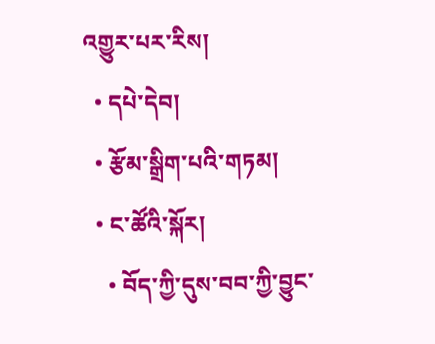འགྱུར་པར་རིས།
  • དཔེ་དེབ།
  • རྩོམ་སྒྲིག་པའི་གཏམ།
  • ང་ཚོའི་སྐོར།
    • བོད་ཀྱི་དུས་བབ་ཀྱི་བྱུང་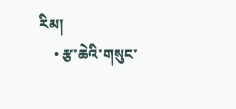རིམ།
    • རྩ་ཆེའི་གསུང་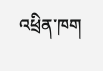འཕྲིན་ཁག